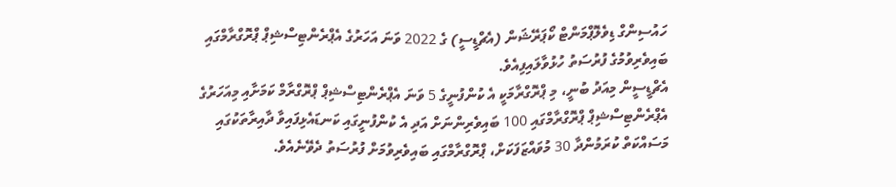ހައުސިންގް ޑިވެލޮޕްމަންޓް ކޯޕަރޭޝަން (އެޗްޑީސީ) ގެ 2022 ވަނަ އަހަރުގެ އެޕްރެންޓިސްޝިޕް ޕްރޮގްރާމްގައި ބައިވެރިވުމުގެ ފުރުސަތު ހުޅުވާލައިފިއެވެ.
އެޗްޑީސީން މިއަދު ބުނީ، މި ޕްރޮގްރާމަކީ އެ ކުންފުނީގެ 5 ވަނަ އެޕްރެންޓިސްޝިޕް ޕްރޮގްރާމް ކަމަށާއި މިއަހަރުގެ އެޕްރެންޓިސްޝިޕް ޕްރޮގްރާމްގައި 100 ބައިވެރިންނަށް އަދި އެ ކުންފުނީގައި ކަނޑައެޅިފައިވާ ދާއިރާތަކުގައި މަސައްކަތް ކުރަމުންދާ 30 މުވައްޒަފަކަށް، ޕްރޮގްރާމްގައި ބައިވެރިވުމަށް ފުރުސަތު ދެވޭނެއެވެ.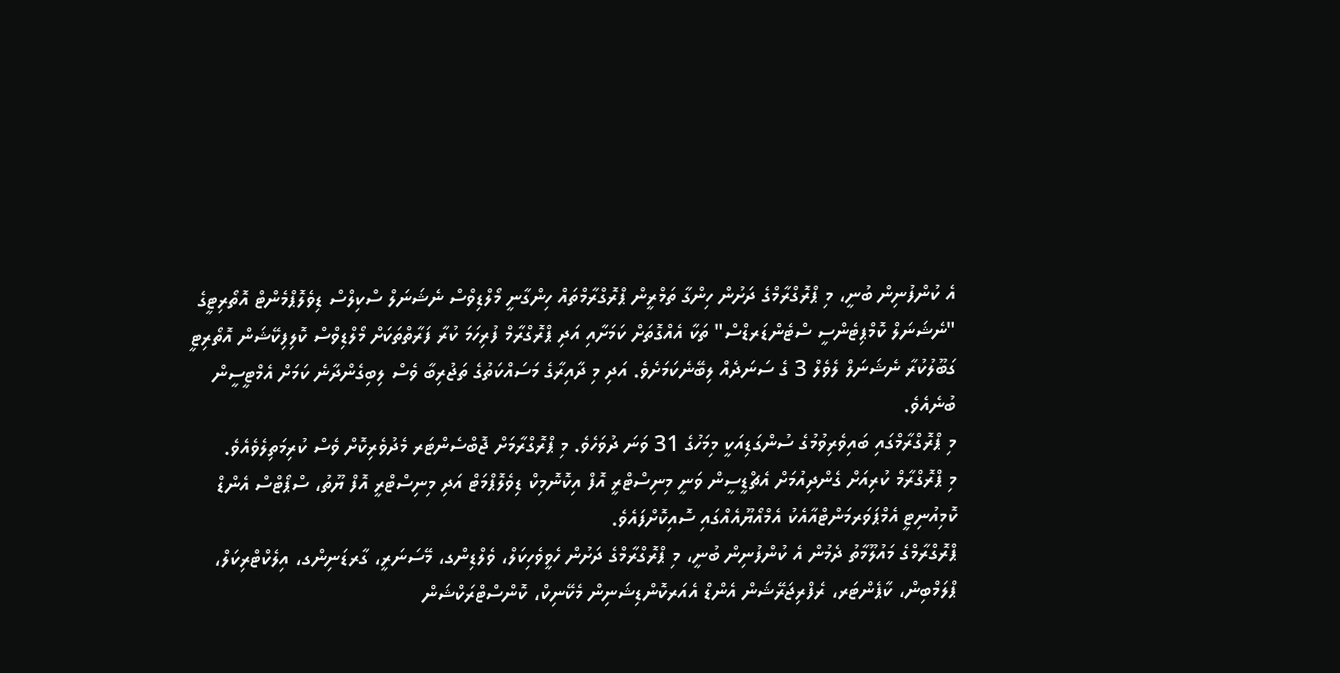އެ ކުންފުނިން ބުނީ، މި ޕްރޮގްރާމްގެ ދަށުން ހިންގާ ތަމްރީން ޕްރޮގްރާމްތައް ހިންގާނީ މޯލްޑިވްސް ނެޝަނަލް ސްކިލްސް ޑިވެލޮޕްމެންޓް އޮތޯރިޓީގެ "ނެޝަނަލް ކޮމްޕިޓެންސީ ސްޓެންޑަރޑްސް" ތަކާ އެއްގޮތަށް ކަމަށާއި އަދި ޕްރޮގްރާމް ފުރިހަމަ ކުރާ ފަރާތްތަކަށް މޯލްޑިވްސް ކޮލިފިކޭޝަން އޮތޯރިޓީ ގަބޫލުކުރާ ނެޝަނަލް ލެވެލް 3 ގެ ސަނަދެއް ލިބޭނެކަމަށެވެ. އަދި މި ދާއިރާގެ މަސައްކަތުގެ ތަޖުރިބާ ވެސް ލިބިގެންދާނެ ކަމަށް އެމްޓީސީން ބުނެއެވެ.
މި ޕްރޮގްރާމްގައި ބައިވެރިވުމުގެ ސުންގަޑިއަކީ މިމަހުގެ 31 ވަނަ ދުވަހެވެ. މި ޕްރޮގްރާމަށް ޖޮބްސެންޓަރ މެދުވެރިކޮށް ވެސް ކުރިމަތިލެވެއެވެ.
މި ޕްރޮގްރާމް ކުރިއަށް ގެންދިއުމަށް އެޗްޑީސީން ވަނީ މިނިސްޓްރީ އޮފް އިކޮނޮމިކް ޑިވެލޮޕްމަޓް އަދި މިނިސްޓްރީ އޮފް ޔޫތު، ސްޕޯޓްސް އެންޑް ކޮމިއުނިޓީ އެމްޕަވަރމަންޓްއާއެކު އެމްއޯޔޫއެއްގައި ސޮއިކޮށްފައެވެ.
ޕްރޮގްރާމްގެ މައުލޫމާތު ދެމުން އެ ކުންފުނިން ބުނީ، މި ޕްރޮގްރާމްގެ ދަށުން ހެވީވެހިކަލް، ވެލްޑިންގ، މޭސަނަރީ، ގާރޑަނިންގ، އިލެކްޓްރިކަލް، ޕްލަމްބިން، ކާޕެންޓަރ، ރެފްރިޖަރޭޝަން އެންޑް އެއަރކޮންޑިޝަނިން މެކޭނިކް، ކޮންސްޓްރަކްޝަން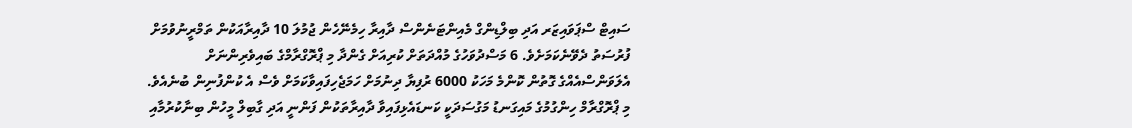ސައިޓް ސްޕަވައިޒަރ އަދި ބިލްޑިންގް މެއިންޓަނެންސް ދާއިރާ ހިމެނޭހެން ޖުމުލަ 10 ދާއިރާއަކުން ތަމްރީނުވުމަށް ފުރުސަތު ދެވޭނެކަމަށެވެ. 6 މަސްދުވަހުގެ މުއްދަތަށް ކުރިއަށް ގެންދާ މި ޕްރޮގްރާމްގެ ބައިވެރިންނަށް އެލަވަންސްއެއްގެ ގޮތުން ކޮންމެ މަހަކު 6000 ރުފިޔާ ދިނުމަށް ހަމަޖެހިފައިވާކަމަށް ވެސް އެ ކުންފުނިން ބުނެއެވެ.
މި ޕްރޮގްރާމް ހިންގުމުގެ މައިގަނޑު މަގުސަދަކީ ކަނޑައެޅިފައިވާ ދާއިރާތަކުން ފަންނީ އަދި ގާބިލް މީހުން ބިނާކުރުމާއި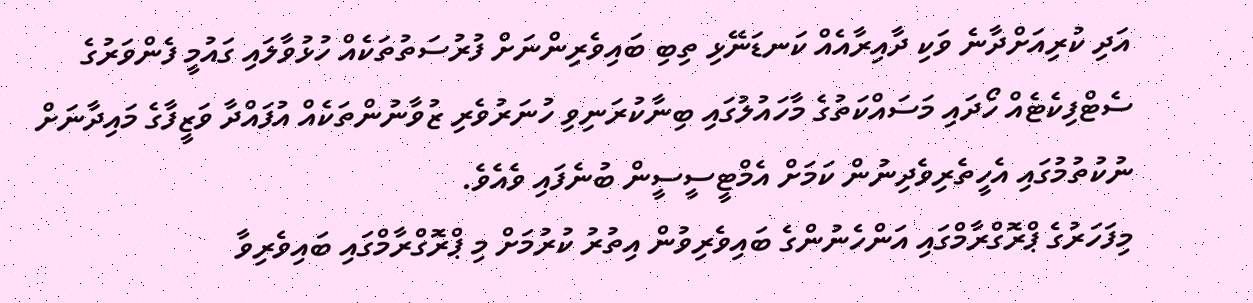އަދި ކުރިއަށްދާނެ ވަކި ދާއިރާއެއް ކަނޑަނޭޅި ތިބި ބައިވެރިންނަށް ފުރުސަތުތަކެއް ހުޅުވާލައި ގައުމީ ފެންވަރުގެ ސެޓްފިކެޓެއް ހޯދައި މަސައްކަތުގެ މާހައުލުގައި ބިނާކުރަނިވި ހުނަރުވެރި ޒުވާނުންތަކެއް އުފައްދާ ވަޒީފާގެ މައިދާނަށް ނުކުތުމުގައި އެހީތެރިވެދިނުން ކަމަށް އެމްޓީސީސީން ބުނެފައި ވެއެވެ.
މިފަހަރުގެ ޕްރޮގްރާމްގައި އަންހެނުންގެ ބައިވެރިވުން އިތުރު ކުރުމަށް މި ޕްރޮގްރާމްގައި ބައިވެރިވާ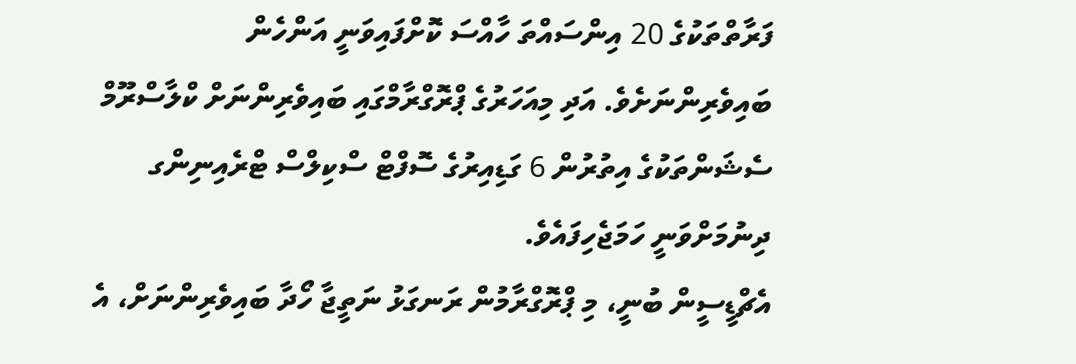ފަރާތްތަކުގެ 20 އިންސައްތަ ހާއްސަ ކޮށްފައިވަނީ އަންހެން ބައިވެރިންނަށެވެ. އަދި މިއަހަރުގެ ޕްރޮގްރާމްގައި ބައިވެރިންނަށް ކްލާސްރޫމް ސެޝަންތަކުގެ އިތުރުން 6 ގަޑިއިރުގެ ސޮފްޓް ސްކިލްސް ޓްރެއިނިންގ ދިނުމަށްވަނީ ހަމަޖެހިފައެވެ.
އެޗްޑީސީން ބުނީ، މި ޕްރޮގްރާމުން ރަނގަޅު ނަތީޖާ ހޯދާ ބައިވެރިންނަށް، އެ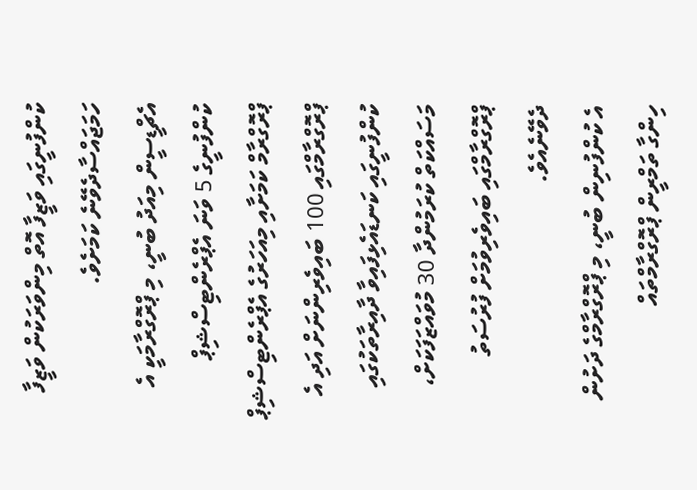ކުންފުނީގައި ވަޒީފާ އޮތް މިންވަރަކުން ވަޒީފާ ހަމަޖައްސާދެވޭނެ ކަމަށެވެ.
އެޗްޑީސީން މިއަދު ބުނީ، މި ޕްރޮގްރާމަކީ އެ ކުންފުނީގެ 5 ވަނަ އެޕްރެންޓިސްޝިޕް ޕްރޮގްރާމް ކަމަށާއި މިއަހަރުގެ އެޕްރެންޓިސްޝިޕް ޕްރޮގްރާމްގައި 100 ބައިވެރިންނަށް އަދި އެ ކުންފުނީގައި ކަނޑައެޅިފައިވާ ދާއިރާތަކުގައި މަސައްކަތް ކުރަމުންދާ 30 މުވައްޒަފަކަށް، ޕްރޮގްރާމްގައި ބައިވެރިވުމަށް ފުރުސަތު ދެވޭނެއެވެ.
އެ ކުންފުނިން ބުނީ، މި ޕްރޮގްރާމްގެ ދަށުން ހިންގާ ތަމްރީން ޕްރޮގްރާމްތައް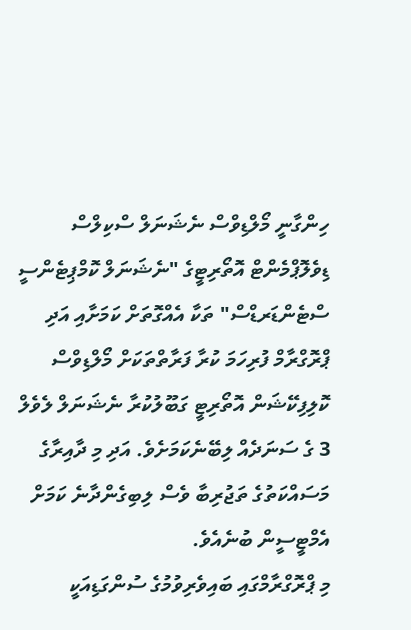ހިންގާނީ މޯލްޑިވްސް ނެޝަނަލް ސްކިލްސް ޑިވެލޮޕްމެންޓް އޮތޯރިޓީގެ "ނެޝަނަލް ކޮމްޕިޓެންސީ ސްޓެންޑަރޑްސް" ތަކާ އެއްގޮތަށް ކަމަށާއި އަދި ޕްރޮގްރާމް ފުރިހަމަ ކުރާ ފަރާތްތަކަށް މޯލްޑިވްސް ކޮލިފިކޭޝަން އޮތޯރިޓީ ގަބޫލުކުރާ ނެޝަނަލް ލެވެލް 3 ގެ ސަނަދެއް ލިބޭނެކަމަށެވެ. އަދި މި ދާއިރާގެ މަސައްކަތުގެ ތަޖުރިބާ ވެސް ލިބިގެންދާނެ ކަމަށް އެމްޓީސީން ބުނެއެވެ.
މި ޕްރޮގްރާމްގައި ބައިވެރިވުމުގެ ސުންގަޑިއަކީ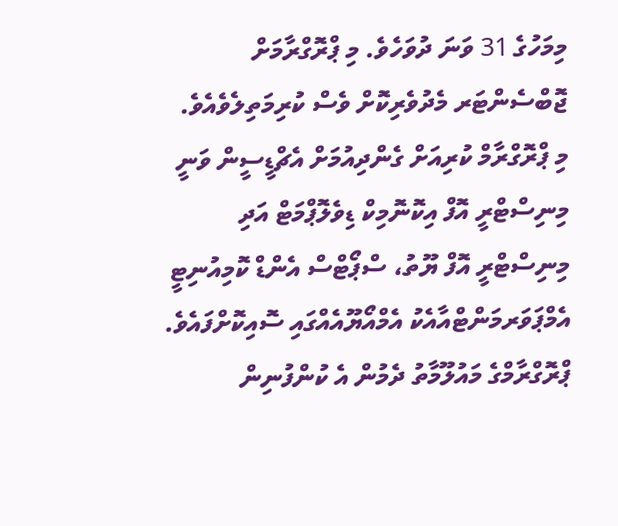މިމަހުގެ 31 ވަނަ ދުވަހެވެ. މި ޕްރޮގްރާމަށް ޖޮބްސެންޓަރ މެދުވެރިކޮށް ވެސް ކުރިމަތިލެވެއެވެ.
މި ޕްރޮގްރާމް ކުރިއަށް ގެންދިއުމަށް އެޗްޑީސީން ވަނީ މިނިސްޓްރީ އޮފް އިކޮނޮމިކް ޑިވެލޮޕްމަޓް އަދި މިނިސްޓްރީ އޮފް ޔޫތު، ސްޕޯޓްސް އެންޑް ކޮމިއުނިޓީ އެމްޕަވަރމަންޓްއާއެކު އެމްއޯޔޫއެއްގައި ސޮއިކޮށްފައެވެ.
ޕްރޮގްރާމްގެ މައުލޫމާތު ދެމުން އެ ކުންފުނިން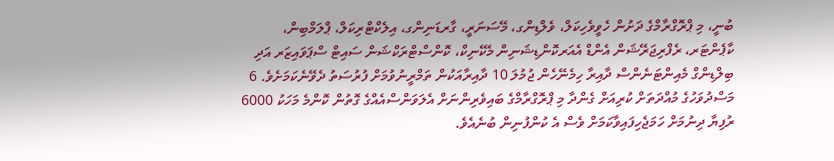ބުނީ، މި ޕްރޮގްރާމްގެ ދަށުން ހެވީވެހިކަލް، ވެލްޑިންގ، މޭސަނަރީ، ގާރޑަނިންގ، އިލެކްޓްރިކަލް، ޕްލަމްބިން، ކާޕެންޓަރ، ރެފްރިޖަރޭޝަން އެންޑް އެއަރކޮންޑިޝަނިން މެކޭނިކް، ކޮންސްޓްރަކްޝަން ސައިޓް ސްޕަވައިޒަރ އަދި ބިލްޑިންގް މެއިންޓަނެންސް ދާއިރާ ހިމެނޭހެން ޖުމުލަ 10 ދާއިރާއަކުން ތަމްރީނުވުމަށް ފުރުސަތު ދެވޭނެކަމަށެވެ. 6 މަސްދުވަހުގެ މުއްދަތަށް ކުރިއަށް ގެންދާ މި ޕްރޮގްރާމްގެ ބައިވެރިންނަށް އެލަވަންސްއެއްގެ ގޮތުން ކޮންމެ މަހަކު 6000 ރުފިޔާ ދިނުމަށް ހަމަޖެހިފައިވާކަމަށް ވެސް އެ ކުންފުނިން ބުނެއެވެ.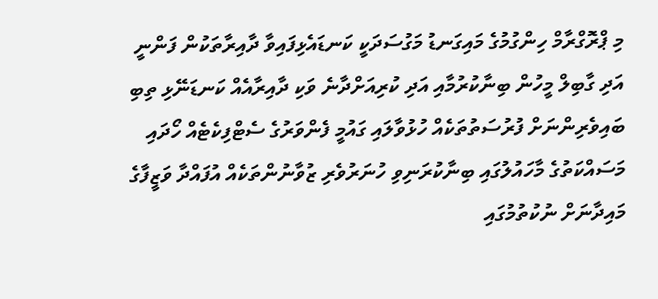މި ޕްރޮގްރާމް ހިންގުމުގެ މައިގަނޑު މަގުސަދަކީ ކަނޑައެޅިފައިވާ ދާއިރާތަކުން ފަންނީ އަދި ގާބިލް މީހުން ބިނާކުރުމާއި އަދި ކުރިއަށްދާނެ ވަކި ދާއިރާއެއް ކަނޑަނޭޅި ތިބި ބައިވެރިންނަށް ފުރުސަތުތަކެއް ހުޅުވާލައި ގައުމީ ފެންވަރުގެ ސެޓްފިކެޓެއް ހޯދައި މަސައްކަތުގެ މާހައުލުގައި ބިނާކުރަނިވި ހުނަރުވެރި ޒުވާނުންތަކެއް އުފައްދާ ވަޒީފާގެ މައިދާނަށް ނުކުތުމުގައި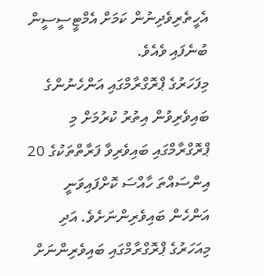އެހީތެރިވެދިނުން ކަމަށް އެމްޓީސީސީން ބުނެފައި ވެއެވެ.
މިފަހަރުގެ ޕްރޮގްރާމްގައި އަންހެނުންގެ ބައިވެރިވުން އިތުރު ކުރުމަށް މި ޕްރޮގްރާމްގައި ބައިވެރިވާ ފަރާތްތަކުގެ 20 އިންސައްތަ ހާއްސަ ކޮށްފައިވަނީ އަންހެން ބައިވެރިންނަށެވެ. އަދި މިއަހަރުގެ ޕްރޮގްރާމްގައި ބައިވެރިންނަށް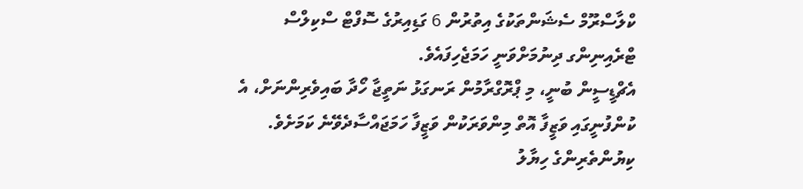ކްލާސްރޫމް ސެޝަންތަކުގެ އިތުރުން 6 ގަޑިއިރުގެ ސޮފްޓް ސްކިލްސް ޓްރެއިނިންގ ދިނުމަށްވަނީ ހަމަޖެހިފައެވެ.
އެޗްޑީސީން ބުނީ، މި ޕްރޮގްރާމުން ރަނގަޅު ނަތީޖާ ހޯދާ ބައިވެރިންނަށް، އެ ކުންފުނީގައި ވަޒީފާ އޮތް މިންވަރަކުން ވަޒީފާ ހަމަޖައްސާދެވޭނެ ކަމަށެވެ.
ކިޔުންތެރިންގެ ހިޔާލު